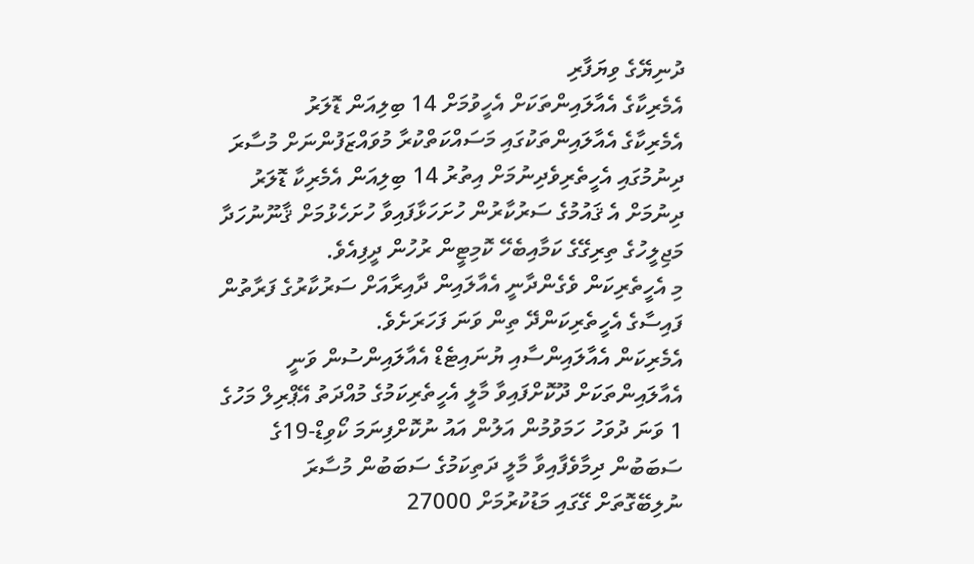ދުނިޔޭގެ ވިޔަފާރި
އެމެރިކާގެ އެއާލައިންތަކަށް އެހީވުމަށް 14 ބިލިއަން ޑޮލަރު
އެމެރިކާގެ އެއާލައިންތަކުގައި މަސައްކަތްކުރާ މުވައްޒަފުންނަށް މުސާރަ ދިނުމުގައި އެހީތެރިވެދިނުމަށް އިތުރު 14 ބިލިއަން އެމެރިކާ ޑޮލަރު ދިނުމަށް އެ ޤައުމުގެ ސަރުކާރުން ހުށަހަޅާފައިވާ ހުށަހެޅުމަށް ޤާނޫނުހަދާ މަޖިލީހުގެ ތިރިގޭގެ ކަމާއިބެހޭ ކޮމިޓީން ރުހުން ދީފިއެވެ.
މި އެހީތެރިކަން ވެގެންދާނީ އެއާލައިން ދާއިރާއަށް ސަރުކާރުގެ ފަރާތުން ފައިސާގެ އެހީތެރިކަންދޭ ތިން ވަނަ ފަހަރަށެވެ.
އެމެރިކަން އެއާލައިންސާއި ޔުނައިޓެޑް އެއާލައިންސުން ވަނީ އެއާލައިންތަކަށް ދޫކޮށްފައިވާ މާލީ އެހީތެރިކަމުގެ މުއްދަތު އޭޕްރިލް މަހުގެ 1 ވަނަ ދުވަހު ހަމަވުމުން އަލުން އައު ނުކޮށްފިނަމަ ކޯވިޑް-19ގެ ސަބަބުން ދިމާވެފާއިވާ މާލީ ދަތިކަމުގެ ސަބަބުން މުސާރަ ނުލިބޭގޮތަށް ގޭގައި މަޑުކުރުމަށް 27000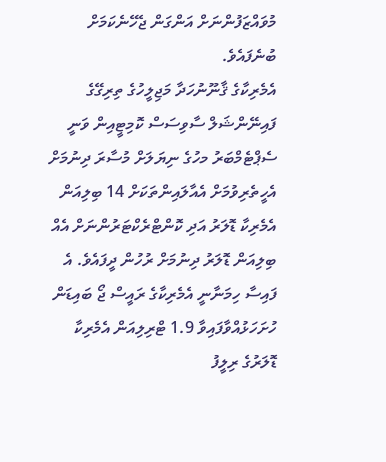މުވައްޒަފުންނަށް އަންގަން ޖެހޭނެކަމަށް ބުނެފައެވެ.
އެމެރިކާގެ ޤާނޫނުހަދާ މަޖިލީހުގެ ތިރިގޭގެ ފައިނޭންޝަލް ސާވިސަސް ކޮމިޓީއިން ވަނީ ސެޕްޓެމްބަރު މހުގެ ނިޔަލަށް މުސާރަ ދިނުމަށް އެހީތެރިވުމަށް އެއާލައިންތަކަށް 14 ބިލިއަން އެމެރިކާ ޑޮލަރު އަދި ކޮންޓްރެކްޓަރުންނަށް އެއް ބިލިއަން ޑޮލަރު ދިނުމަށް ރުހުން ދީފައެވެ. އެ ފައިސާ ހިމަނާނީ އެމެރިކާގެ ރައީސް ޖޯ ބައިޑަން ހުށަހަޅުއްވާފައިވާ 1.9 ޓްރިލިއަން އެމެރިކާ ޑޮލަރުގެ ރިލީފު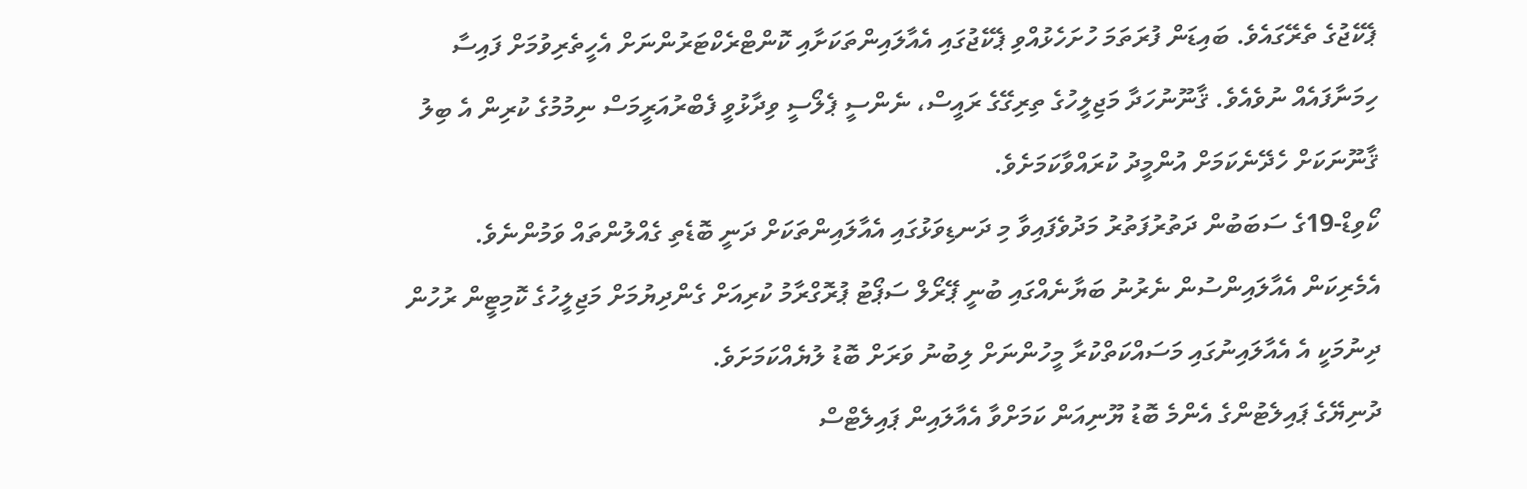ޕެކޭޖުގެ ތެރޭގައެވެ. ބައިޑަން ފުރަތަމަ ހުށަހެޅުއްވި ޕެކޭޖުގައި އެއާލައިންތަކަށާއި ކޮންޓްރެކްޓަރުންނަށް އެހީތެރިވުމަށް ފައިސާ ހިމަނާފައެއް ނުވެއެވެ. ޤާނޫނުހަދާ މަޖިލީހުގެ ތިރިގޭގެ ރައީސް، ނެންސީ ޕެލޯސީ ވިދާޅުވީ ފެބްރުއަރީމަސް ނިމުމުގެ ކުރިން އެ ބިލު ޤާނޫނަކަށް ހެދޭނެކަމަށް އުންމީދު ކުރައްވާކަމަށެވެ.
ކޯވިޑް-19ގެ ސަބަބުން ދަތުރުފަތުރު މަދުވެފައިވާ މި ދަނޑިވަޅުގައި އެއާލައިންތަކަށް ދަނީ ބޮޑެތި ގެއްލުންތައް ވަމުންނެވެ. އެމެރިކަން އެއާލައިންސުން ނެރުނު ބަޔާނެއްގައި ބުނީ ޕޭރޯލް ސަޕޯޓު ޕުރޮގްރާމު ކުރިއަށް ގެންދިޔުމަށް މަޖިލީހުގެ ކޮމިޓީން ރުހުން ދިނުމަކީ އެ އެއާލައިނުގައި މަސައްކަތްކުރާ މީހުންނަށް ލިބުނު ވަރަށް ބޮޑު ލުޔެއްކަމަށަވެ.
ދުނިޔޭގެ ޕައިލެޓުންގެ އެންމެ ބޮޑު ޔޫނިއަން ކަމަށްވާ އެއާލައިން ޕައިލެޓްސް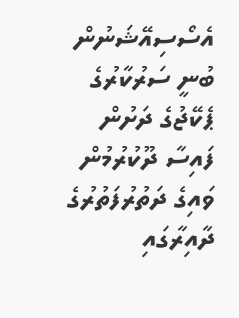އެސޯސިއޭޝަނުން ބުނީ ސަރުކާރުގެ ޕެކޭޖުގެ ދަށުން ފައިސާ ދޫކުރުމުން ވައިގެ ދަތުރުފަތުރުގެ ދާއިރާގައި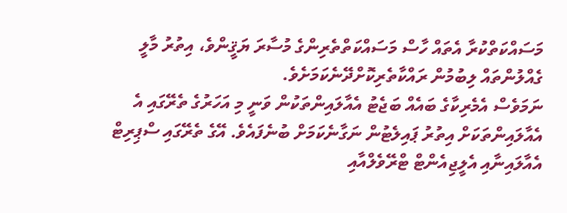މަސައްކަތްކުރާ އެތައް ހާސް މަސައްކަތްތެރިންގެ މުސާރަ ޔަޤީންވެ، އިތުރު މާލީ ގެއްލުންތައް ލިބުމުން ރައްކާތެރިކޮށްދޭނެކަމަށެވެ.
ނަމަވެސް އެމެރިކާގެ ބައެއް ބަޖެޓު އެއާލައިންތަކުން ވަނީ މި އަހަރުގެ ތެރޭގައި އެ އެއާލައިންތަކަށް އިތުރު ޕައިލެޓުން ނަގާނެކަމަށް ބުނެފައެވެ. އޭގެ ތެރޭގައި ސްޕިރިޓް އެއާލައިނާއި އެލީޖިއެންޓް ޓްރޭވެލްއާއި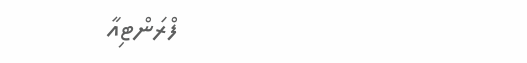ފްރަންޓިއާ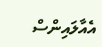އެއާލައިންސް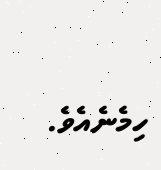ހިމެނެއެވެ.